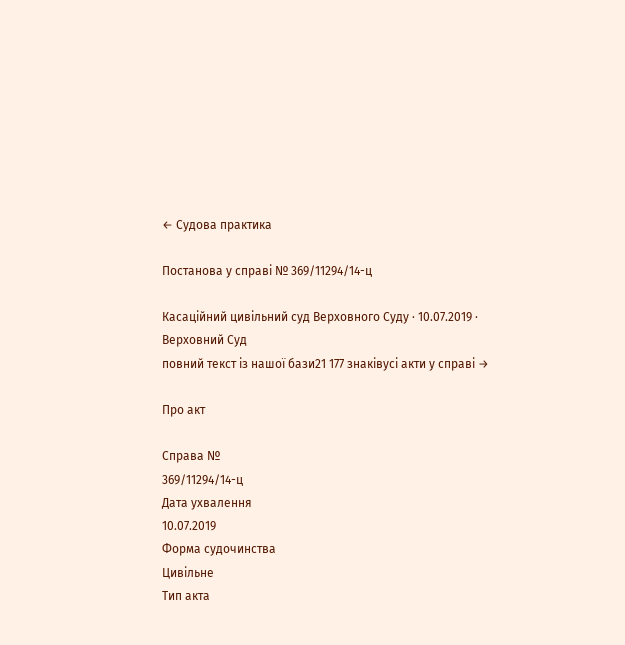← Судова практика

Постанова у справі № 369/11294/14-ц

Касаційний цивільний суд Верховного Суду · 10.07.2019 · Верховний Суд
повний текст із нашої бази21 177 знаківусі акти у справі →

Про акт

Справа №
369/11294/14-ц
Дата ухвалення
10.07.2019
Форма судочинства
Цивільне
Тип акта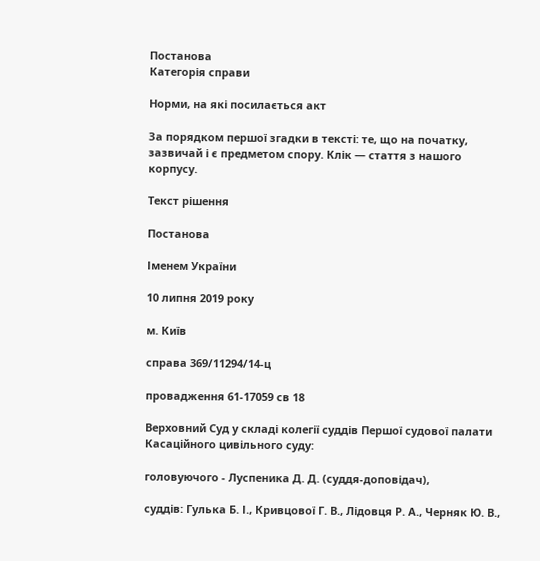Постанова
Категорія справи

Норми, на які посилається акт

За порядком першої згадки в тексті: те, що на початку, зазвичай і є предметом спору. Клік — стаття з нашого корпусу.

Текст рішення

Постанова

Іменем України

10 липня 2019 року

м. Київ

справа 369/11294/14-ц

провадження 61-17059 св 18

Верховний Суд у складі колегії суддів Першої судової палати Касаційного цивільного суду:

головуючого - Луспеника Д. Д. (суддя-доповідач),

суддів: Гулька Б. І., Кривцової Г. В., Лідовця Р. А., Черняк Ю. В.,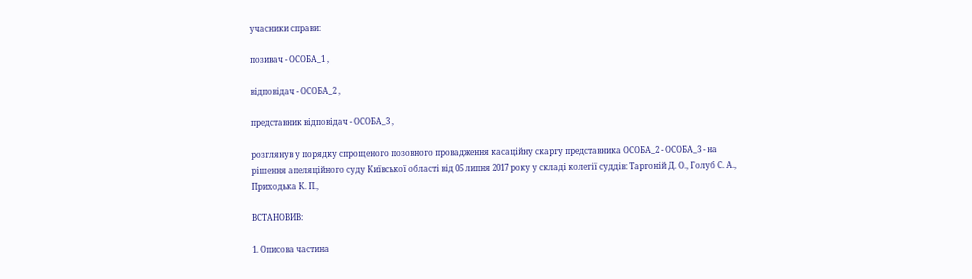учасники справи:

позивач - ОСОБА_1 ,

відповідач - ОСОБА_2 ,

представник відповідач - ОСОБА_3 ,

розглянув у порядку спрощеного позовного провадження касаційну скаргу представника ОСОБА_2 - ОСОБА_3 - на рішення апеляційного суду Київської області від 05 липня 2017 року у складі колегії суддів: Таргоній Д. О., Голуб С. А., Приходька К. П.,

ВСТАНОВИВ:

1. Описова частина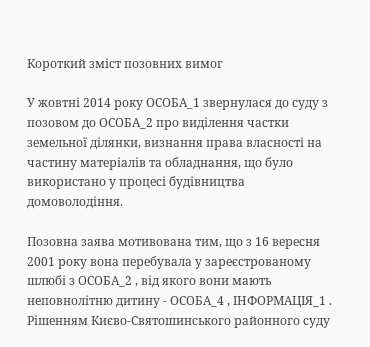Короткий зміст позовних вимог

У жовтні 2014 року ОСОБА_1 звернулася до суду з позовом до ОСОБА_2 про виділення частки земельної ділянки, визнання права власності на частину матеріалів та обладнання, що було використано у процесі будівництва домоволодіння.

Позовна заява мотивована тим, що з 16 вересня 2001 року вона перебувала у зареєстрованому шлюбі з ОСОБА_2 , від якого вони мають неповнолітню дитину - ОСОБА_4 , ІНФОРМАЦІЯ_1 . Рішенням Києво-Святошинського районного суду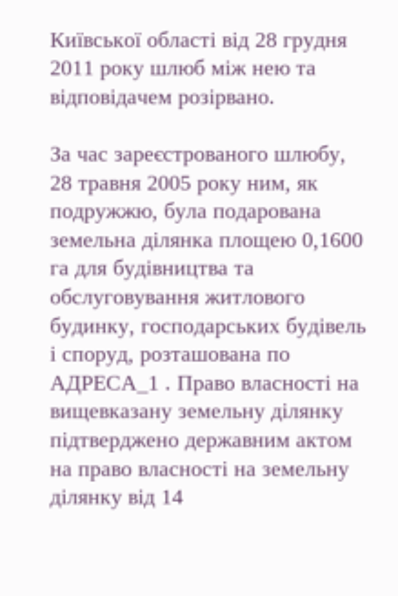Київської області від 28 грудня 2011 року шлюб між нею та відповідачем розірвано.

За час зареєстрованого шлюбу, 28 травня 2005 року ним, як подружжю, була подарована земельна ділянка площею 0,1600 га для будівництва та обслуговування житлового будинку, господарських будівель і споруд, розташована по АДРЕСА_1 . Право власності на вищевказану земельну ділянку підтверджено державним актом на право власності на земельну ділянку від 14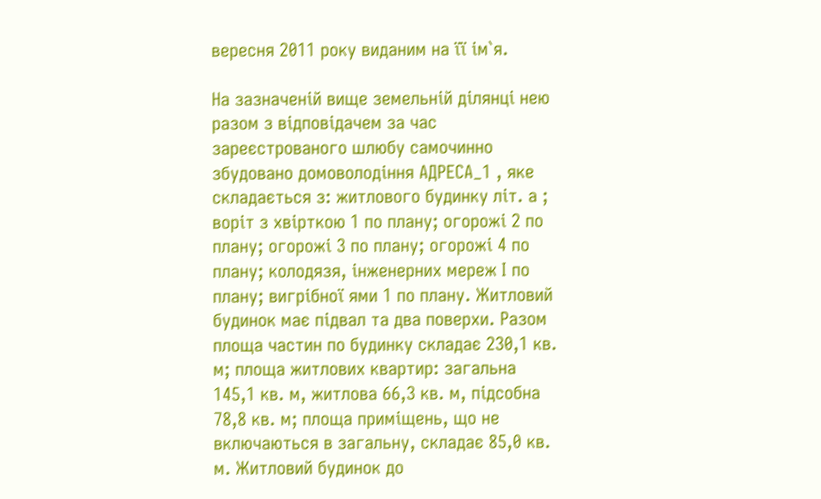вересня 2011 року виданим на її ім`я.

На зазначеній вище земельній ділянці нею разом з відповідачем за час зареєстрованого шлюбу самочинно збудовано домоволодіння АДРЕСА_1 , яке складається з: житлового будинку літ. а ; воріт з хвірткою 1 по плану; огорожі 2 по плану; огорожі 3 по плану; огорожі 4 по плану; колодязя, інженерних мереж І по плану; вигрібної ями 1 по плану. Житловий будинок має підвал та два поверхи. Разом площа частин по будинку складає 230,1 кв. м; площа житлових квартир: загальна 145,1 кв. м, житлова 66,3 кв. м, підсобна 78,8 кв. м; площа приміщень, що не включаються в загальну, складає 85,0 кв. м. Житловий будинок до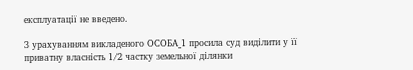експлуатації не введено.

З урахуванням викладеного ОСОБА_1 просила суд виділити у її приватну власність 1/2 частку земельної ділянки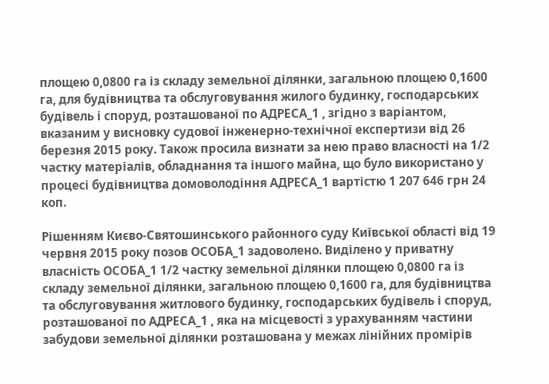площею 0,0800 га із складу земельної ділянки, загальною площею 0,1600 га, для будівництва та обслуговування жилого будинку, господарських будівель і споруд, розташованої по АДРЕСА_1 , згідно з варіантом, вказаним у висновку судової інженерно-технічної експертизи від 26 березня 2015 року. Також просила визнати за нею право власності на 1/2 частку матеріалів, обладнання та іншого майна, що було використано у процесі будівництва домоволодіння АДРЕСА_1 вартістю 1 207 646 грн 24 коп.

Рішенням Києво-Святошинського районного суду Київської області від 19 червня 2015 року позов ОСОБА_1 задоволено. Виділено у приватну власність ОСОБА_1 1/2 частку земельної ділянки площею 0,0800 га із складу земельної ділянки, загальною площею 0,1600 га, для будівництва та обслуговування житлового будинку, господарських будівель і споруд, розташованої по АДРЕСА_1 , яка на місцевості з урахуванням частини забудови земельної ділянки розташована у межах лінійних промірів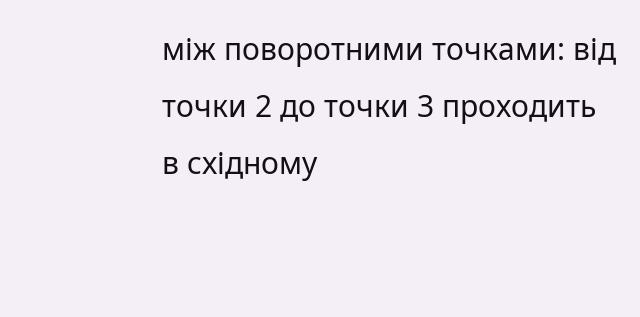між поворотними точками: від точки 2 до точки 3 проходить в східному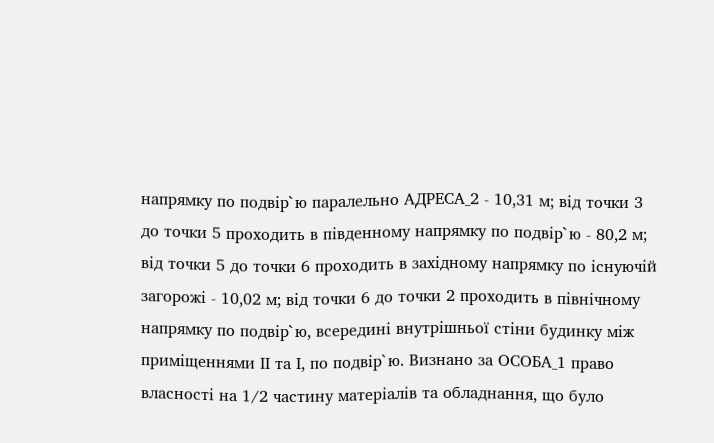напрямку по подвір`ю паралельно АДРЕСА_2 - 10,31 м; від точки 3 до точки 5 проходить в південному напрямку по подвір`ю - 80,2 м; від точки 5 до точки 6 проходить в західному напрямку по існуючій загорожі - 10,02 м; від точки 6 до точки 2 проходить в північному напрямку по подвір`ю, всередині внутрішньої стіни будинку між приміщеннями ІІ та І, по подвір`ю. Визнано за ОСОБА_1 право власності на 1/2 частину матеріалів та обладнання, що було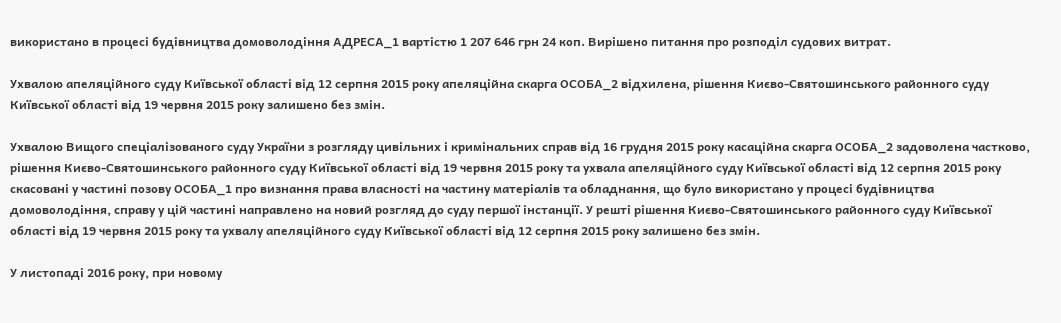використано в процесі будівництва домоволодіння АДРЕСА_1 вартістю 1 207 646 грн 24 коп. Вирішено питання про розподіл судових витрат.

Ухвалою апеляційного суду Київської області від 12 серпня 2015 року апеляційна скарга ОСОБА_2 відхилена, рішення Києво-Святошинського районного суду Київської області від 19 червня 2015 року залишено без змін.

Ухвалою Вищого спеціалізованого суду України з розгляду цивільних і кримінальних справ від 16 грудня 2015 року касаційна скарга ОСОБА_2 задоволена частково, рішення Києво-Святошинського районного суду Київської області від 19 червня 2015 року та ухвала апеляційного суду Київської області від 12 серпня 2015 року скасовані у частині позову ОСОБА_1 про визнання права власності на частину матеріалів та обладнання, що було використано у процесі будівництва домоволодіння, справу у цій частині направлено на новий розгляд до суду першої інстанції. У решті рішення Києво-Святошинського районного суду Київської області від 19 червня 2015 року та ухвалу апеляційного суду Київської області від 12 серпня 2015 року залишено без змін.

У листопаді 2016 року, при новому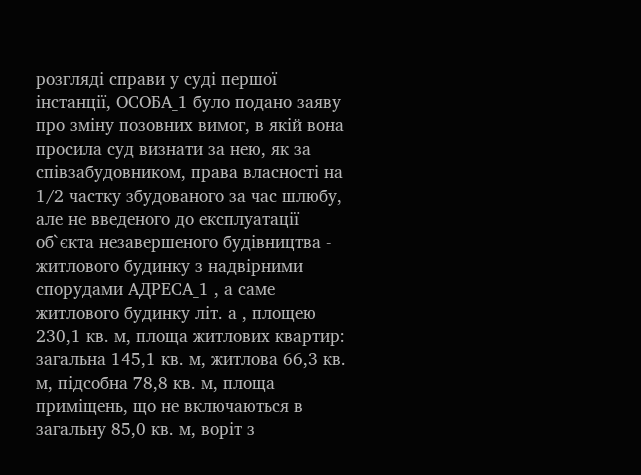розгляді справи у суді першої інстанції, ОСОБА_1 було подано заяву про зміну позовних вимог, в якій вона просила суд визнати за нею, як за співзабудовником, права власності на 1/2 частку збудованого за час шлюбу, але не введеного до експлуатації об`єкта незавершеного будівництва - житлового будинку з надвірними спорудами АДРЕСА_1 , а саме житлового будинку літ. а , площею 230,1 кв. м, площа житлових квартир: загальна 145,1 кв. м, житлова 66,3 кв. м, підсобна 78,8 кв. м, площа приміщень, що не включаються в загальну 85,0 кв. м, воріт з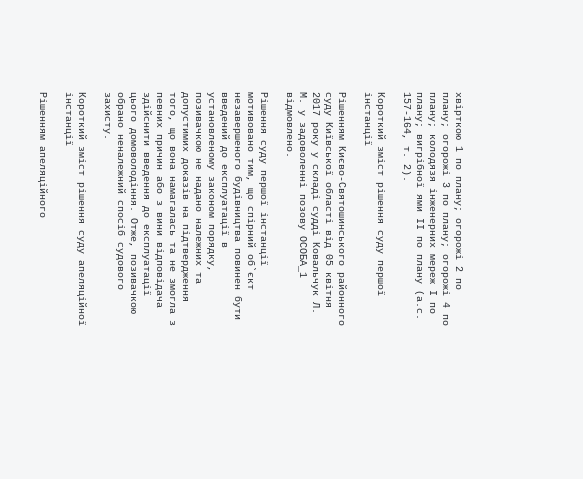хвірткою 1 по плану; огорожі 2 по плану; огорожі 3 по плану; огорожі 4 по плану; колодязя інженерних мереж І по плану; вигрібної ями ІІ по плану (а.с. 157-164, т. 2).

Короткий зміст рішення суду першої інстанції

Рішенням Києво-Святошинського районного суду Київської області від 05 квітня 2017 року у складі судді Ковальчук Л. М. у задоволенні позову ОСОБА_1 відмовлено.

Рішення суду першої інстанції мотивовано тим, що спірний об`єкт незавершеного будівництва повинен бути введений до експлуатації в установленому законом порядку, позивачкою не надано належних та допустимих доказів на підтвердження того, що вона намагалась та не змогла з певних причин або з вини відповідача здійснити введення до експлуатації цього домоволодіння. Отже, позивачкою обрано неналежний спосіб судового захисту.

Короткий зміст рішення суду апеляційної інстанції

Рішенням апеляційного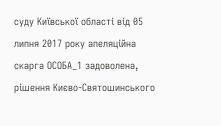суду Київської області від 05 липня 2017 року апеляційна скарга ОСОБА_1 задоволена, рішення Києво-Святошинського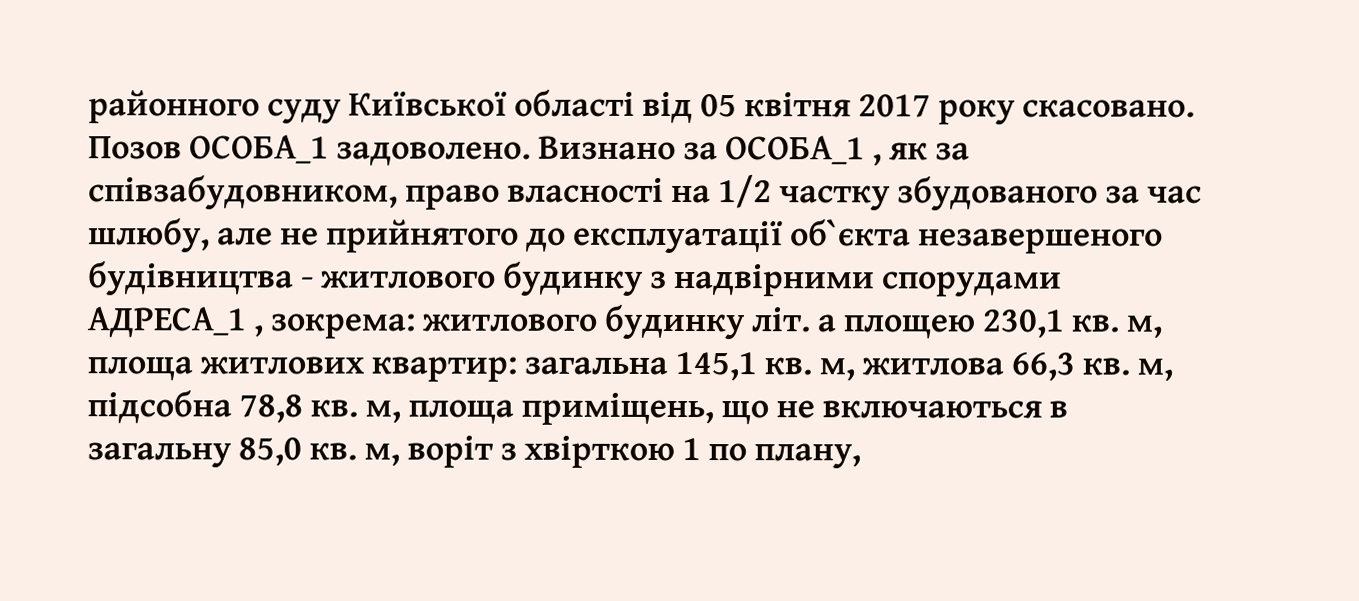районного суду Київської області від 05 квітня 2017 року скасовано. Позов ОСОБА_1 задоволено. Визнано за ОСОБА_1 , як за співзабудовником, право власності на 1/2 частку збудованого за час шлюбу, але не прийнятого до експлуатації об`єкта незавершеного будівництва - житлового будинку з надвірними спорудами АДРЕСА_1 , зокрема: житлового будинку літ. а площею 230,1 кв. м, площа житлових квартир: загальна 145,1 кв. м, житлова 66,3 кв. м, підсобна 78,8 кв. м, площа приміщень, що не включаються в загальну 85,0 кв. м, воріт з хвірткою 1 по плану,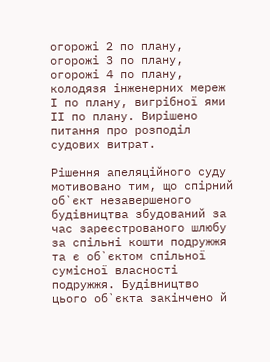огорожі 2 по плану, огорожі 3 по плану, огорожі 4 по плану, колодязя інженерних мереж І по плану, вигрібної ями ІІ по плану. Вирішено питання про розподіл судових витрат.

Рішення апеляційного суду мотивовано тим, що спірний об`єкт незавершеного будівництва збудований за час зареєстрованого шлюбу за спільні кошти подружжя та є об`єктом спільної сумісної власності подружжя. Будівництво цього об`єкта закінчено й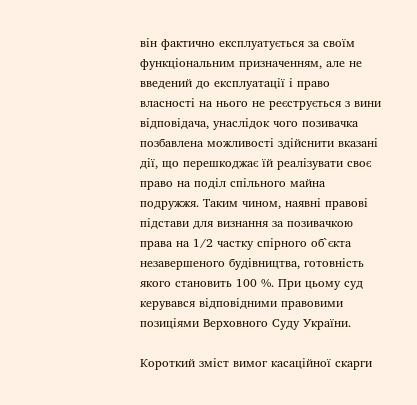він фактично експлуатується за своїм функціональним призначенням, але не введений до експлуатації і право власності на нього не реєструється з вини відповідача, унаслідок чого позивачка позбавлена можливості здійснити вказані дії, що перешкоджає їй реалізувати своє право на поділ спільного майна подружжя. Таким чином, наявні правові підстави для визнання за позивачкою права на 1/2 частку спірного об`єкта незавершеного будівництва, готовність якого становить 100 %. При цьому суд керувався відповідними правовими позиціями Верховного Суду України.

Короткий зміст вимог касаційної скарги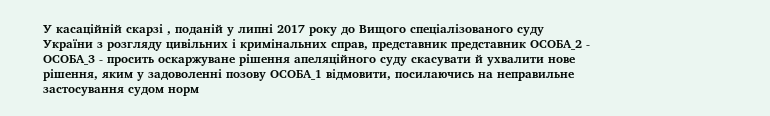У касаційній скарзі , поданій у липні 2017 року до Вищого спеціалізованого суду України з розгляду цивільних і кримінальних справ, представник представник ОСОБА_2 - ОСОБА_3 - просить оскаржуване рішення апеляційного суду скасувати й ухвалити нове рішення, яким у задоволенні позову ОСОБА_1 відмовити, посилаючись на неправильне застосування судом норм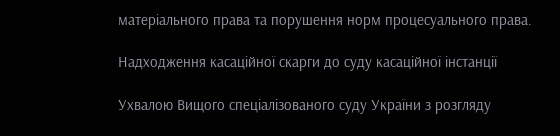матеріального права та порушення норм процесуального права.

Надходження касаційної скарги до суду касаційної інстанції

Ухвалою Вищого спеціалізованого суду України з розгляду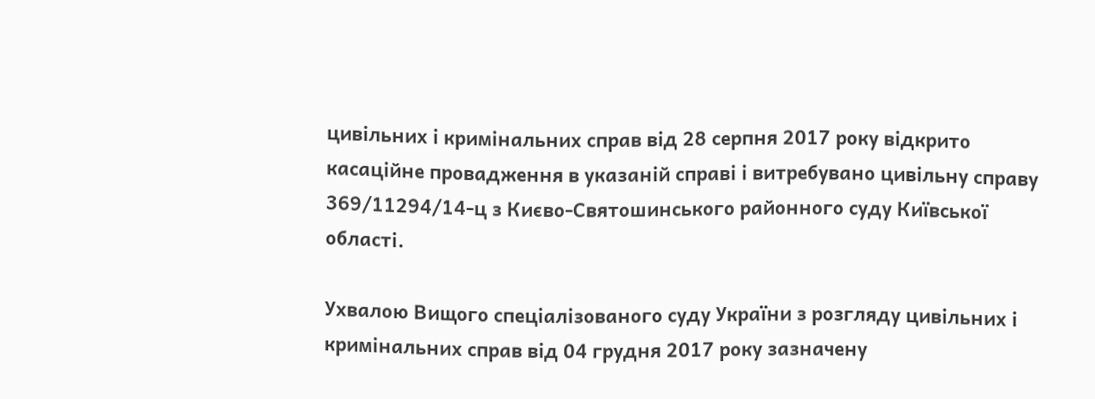цивільних і кримінальних справ від 28 серпня 2017 року відкрито касаційне провадження в указаній справі і витребувано цивільну справу 369/11294/14-ц з Києво-Святошинського районного суду Київської області.

Ухвалою Вищого спеціалізованого суду України з розгляду цивільних і кримінальних справ від 04 грудня 2017 року зазначену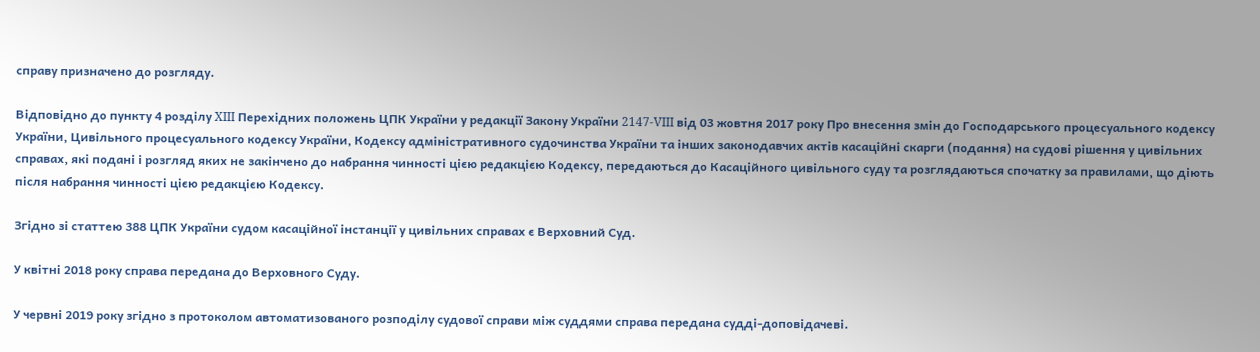справу призначено до розгляду.

Відповідно до пункту 4 розділу XIII Перехідних положень ЦПК України у редакції Закону України 2147-VIII від 03 жовтня 2017 року Про внесення змін до Господарського процесуального кодексу України, Цивільного процесуального кодексу України, Кодексу адміністративного судочинства України та інших законодавчих актів касаційні скарги (подання) на судові рішення у цивільних справах, які подані і розгляд яких не закінчено до набрання чинності цією редакцією Кодексу, передаються до Касаційного цивільного суду та розглядаються спочатку за правилами, що діють після набрання чинності цією редакцією Кодексу.

Згідно зі статтею 388 ЦПК України судом касаційної інстанції у цивільних справах є Верховний Суд.

У квітні 2018 року справа передана до Верховного Суду.

У червні 2019 року згідно з протоколом автоматизованого розподілу судової справи між суддями справа передана судді-доповідачеві.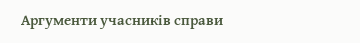Аргументи учасників справи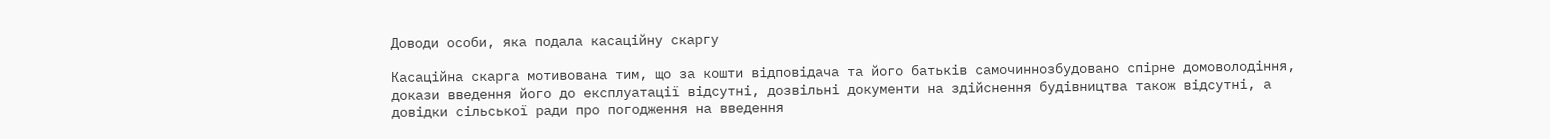Доводи особи, яка подала касаційну скаргу

Касаційна скарга мотивована тим, що за кошти відповідача та його батьків самочиннозбудовано спірне домоволодіння, докази введення його до експлуатації відсутні, дозвільні документи на здійснення будівництва також відсутні, а довідки сільської ради про погодження на введення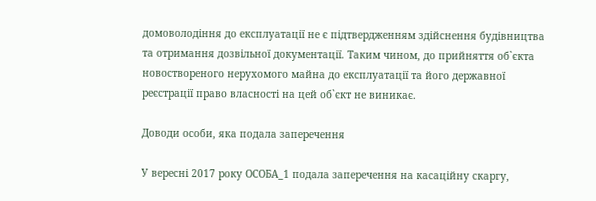домоволодіння до експлуатації не є підтвердженням здійснення будівництва та отримання дозвільної документації. Таким чином, до прийняття об`єкта новоствореного нерухомого майна до експлуатації та його державної реєстрації право власності на цей об`єкт не виникає.

Доводи особи, яка подала заперечення

У вересні 2017 року ОСОБА_1 подала заперечення на касаційну скаргу,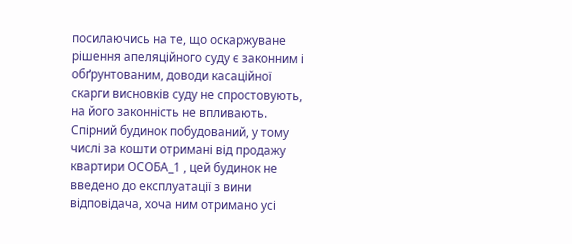посилаючись на те, що оскаржуване рішення апеляційного суду є законним і обґрунтованим, доводи касаційної скарги висновків суду не спростовують, на його законність не впливають. Спірний будинок побудований, у тому числі за кошти отримані від продажу квартири ОСОБА_1 , цей будинок не введено до експлуатації з вини відповідача, хоча ним отримано усі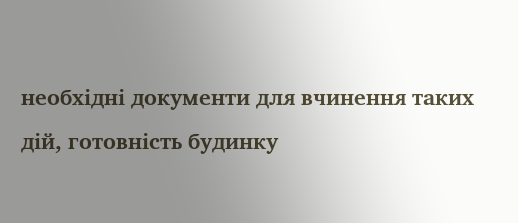необхідні документи для вчинення таких дій, готовність будинку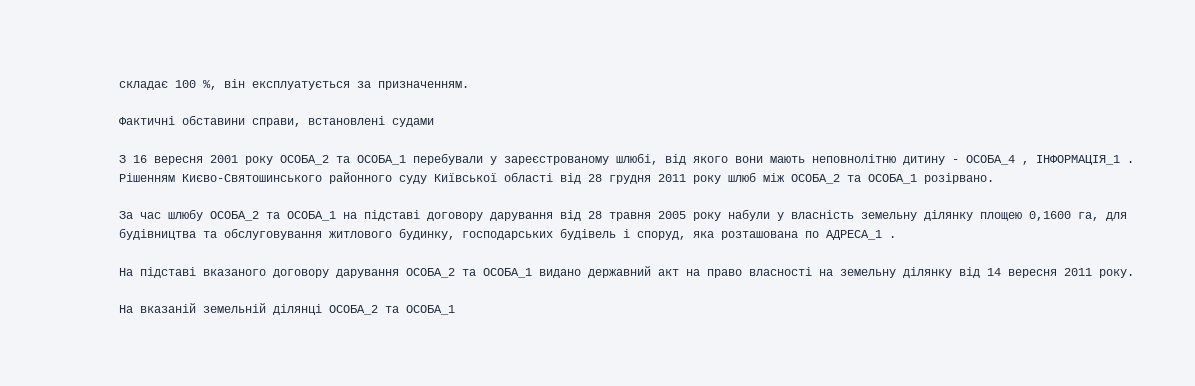складає 100 %, він експлуатується за призначенням.

Фактичні обставини справи, встановлені судами

З 16 вересня 2001 року ОСОБА_2 та ОСОБА_1 перебували у зареєстрованому шлюбі, від якого вони мають неповнолітню дитину - ОСОБА_4 , ІНФОРМАЦІЯ_1 . Рішенням Києво-Святошинського районного суду Київської області від 28 грудня 2011 року шлюб між ОСОБА_2 та ОСОБА_1 розірвано.

За час шлюбу ОСОБА_2 та ОСОБА_1 на підставі договору дарування від 28 травня 2005 року набули у власність земельну ділянку площею 0,1600 га, для будівництва та обслуговування житлового будинку, господарських будівель і споруд, яка розташована по АДРЕСА_1 .

На підставі вказаного договору дарування ОСОБА_2 та ОСОБА_1 видано державний акт на право власності на земельну ділянку від 14 вересня 2011 року.

На вказаній земельній ділянці ОСОБА_2 та ОСОБА_1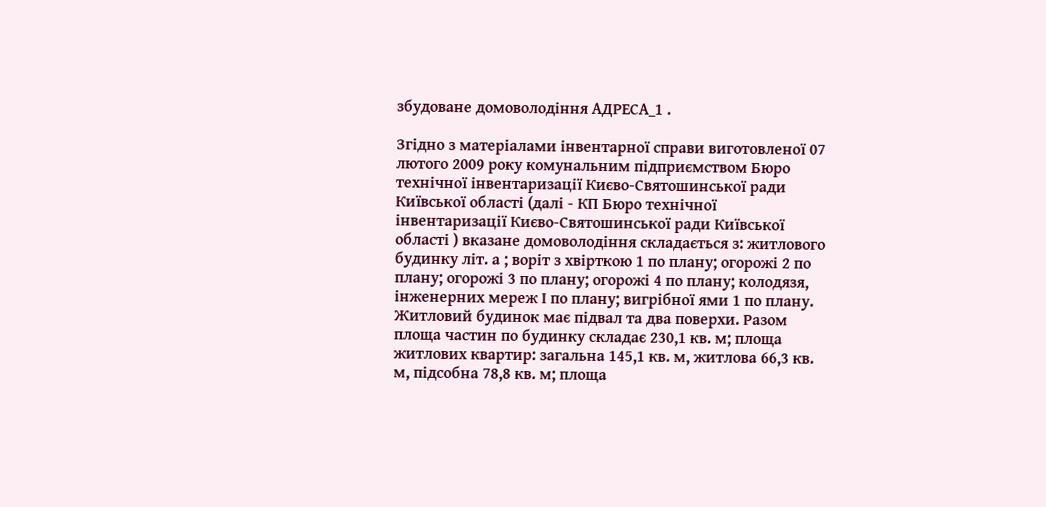збудоване домоволодіння АДРЕСА_1 .

Згідно з матеріалами інвентарної справи виготовленої 07 лютого 2009 року комунальним підприємством Бюро технічної інвентаризації Києво-Святошинської ради Київської області (далі - КП Бюро технічної інвентаризації Києво-Святошинської ради Київської області ) вказане домоволодіння складається з: житлового будинку літ. а ; воріт з хвірткою 1 по плану; огорожі 2 по плану; огорожі 3 по плану; огорожі 4 по плану; колодязя, інженерних мереж І по плану; вигрібної ями 1 по плану. Житловий будинок має підвал та два поверхи. Разом площа частин по будинку складає 230,1 кв. м; площа житлових квартир: загальна 145,1 кв. м, житлова 66,3 кв. м, підсобна 78,8 кв. м; площа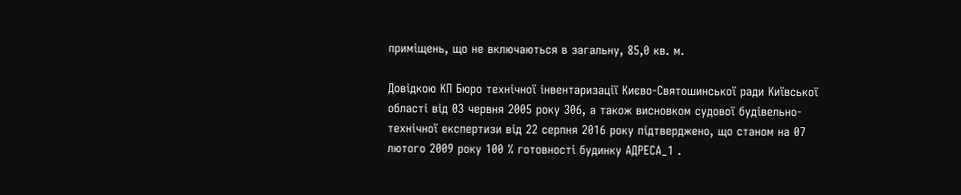приміщень, що не включаються в загальну, 85,0 кв. м.

Довідкою КП Бюро технічної інвентаризації Києво-Святошинської ради Київської області від 03 червня 2005 року 306, а також висновком судової будівельно-технічної експертизи від 22 серпня 2016 року підтверджено, що станом на 07 лютого 2009 року 100 % готовності будинку АДРЕСА_1 .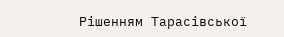Рішенням Тарасівської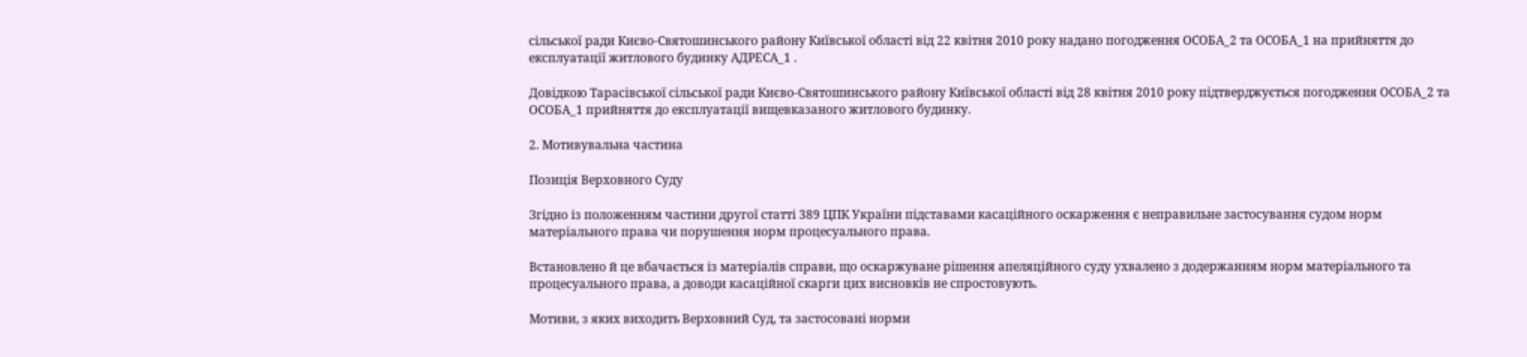сільської ради Києво-Святошинського району Київської області від 22 квітня 2010 року надано погодження ОСОБА_2 та ОСОБА_1 на прийняття до експлуатації житлового будинку АДРЕСА_1 .

Довідкою Тарасівської сільської ради Києво-Святошинського району Київської області від 28 квітня 2010 року підтверджується погодження ОСОБА_2 та ОСОБА_1 прийняття до експлуатації вищевказаного житлового будинку.

2. Мотивувальна частина

Позиція Верховного Суду

Згідно із положенням частини другої статті 389 ЦПК України підставами касаційного оскарження є неправильне застосування судом норм матеріального права чи порушення норм процесуального права.

Встановлено й це вбачається із матеріалів справи, що оскаржуване рішення апеляційного суду ухвалено з додержанням норм матеріального та процесуального права, а доводи касаційної скарги цих висновків не спростовують.

Мотиви, з яких виходить Верховний Суд, та застосовані норми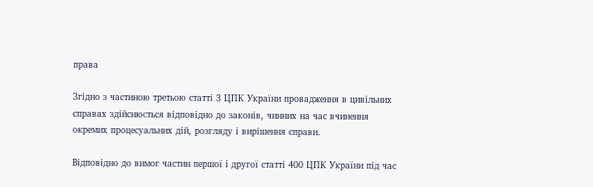права

Згідно з частиною третьою статті 3 ЦПК України провадження в цивільних справах здійснюється відповідно до законів, чинних на час вчинення окремих процесуальних дій, розгляду і вирішення справи.

Відповідно до вимог частин першої і другої статті 400 ЦПК України під час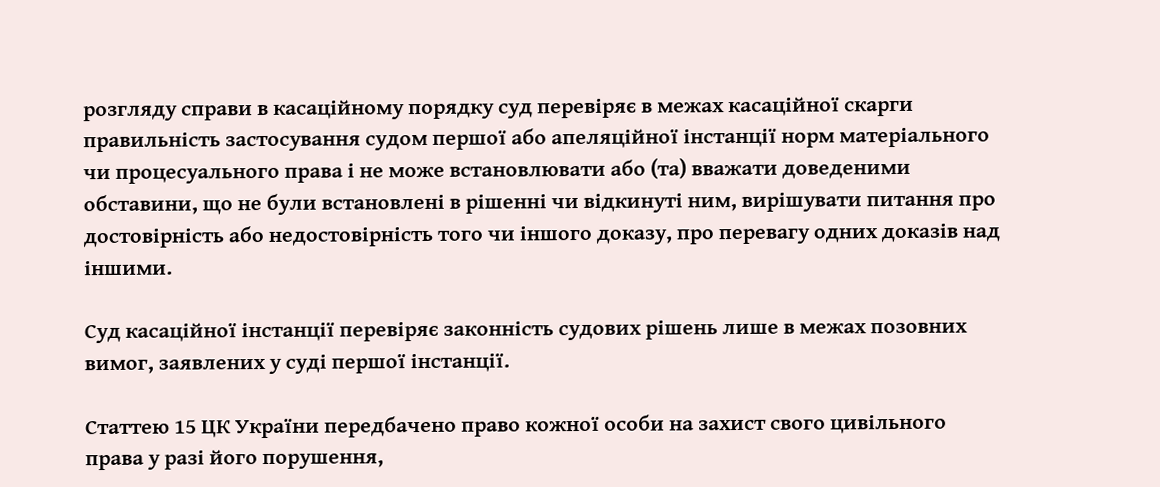розгляду справи в касаційному порядку суд перевіряє в межах касаційної скарги правильність застосування судом першої або апеляційної інстанції норм матеріального чи процесуального права і не може встановлювати або (та) вважати доведеними обставини, що не були встановлені в рішенні чи відкинуті ним, вирішувати питання про достовірність або недостовірність того чи іншого доказу, про перевагу одних доказів над іншими.

Суд касаційної інстанції перевіряє законність судових рішень лише в межах позовних вимог, заявлених у суді першої інстанції.

Статтею 15 ЦК України передбачено право кожної особи на захист свого цивільного права у разі його порушення,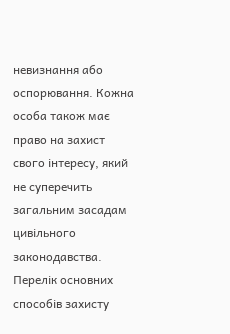невизнання або оспорювання. Кожна особа також має право на захист свого інтересу, який не суперечить загальним засадам цивільного законодавства. Перелік основних способів захисту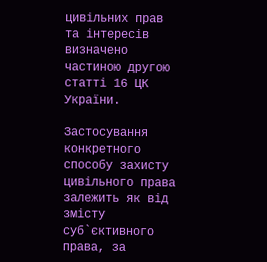цивільних прав та інтересів визначено частиною другою статті 16 ЦК України.

Застосування конкретного способу захисту цивільного права залежить як від змісту суб`єктивного права, за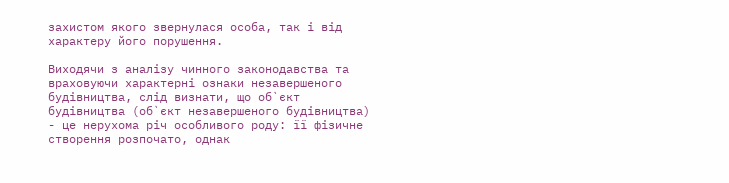захистом якого звернулася особа, так і від характеру його порушення.

Виходячи з аналізу чинного законодавства та враховуючи характерні ознаки незавершеного будівництва, слід визнати, що об`єкт будівництва (об`єкт незавершеного будівництва) - це нерухома річ особливого роду: її фізичне створення розпочато, однак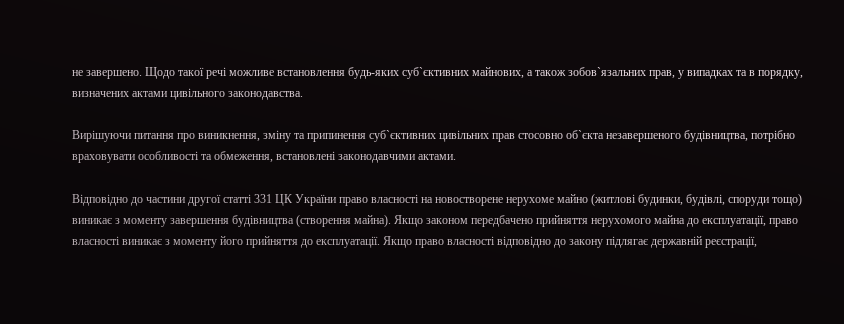не завершено. Щодо такої речі можливе встановлення будь-яких суб`єктивних майнових, а також зобов`язальних прав, у випадках та в порядку, визначених актами цивільного законодавства.

Вирішуючи питання про виникнення, зміну та припинення суб`єктивних цивільних прав стосовно об`єкта незавершеного будівництва, потрібно враховувати особливості та обмеження, встановлені законодавчими актами.

Відповідно до частини другої статті 331 ЦК України право власності на новостворене нерухоме майно (житлові будинки, будівлі, споруди тощо) виникає з моменту завершення будівництва (створення майна). Якщо законом передбачено прийняття нерухомого майна до експлуатації, право власності виникає з моменту його прийняття до експлуатації. Якщо право власності відповідно до закону підлягає державній реєстрації,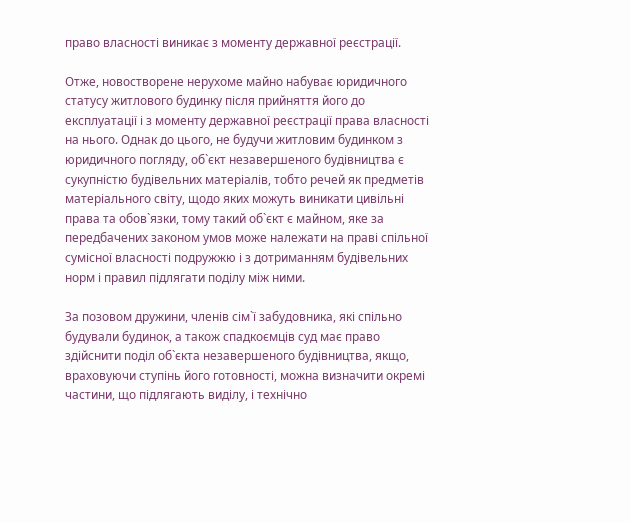право власності виникає з моменту державної реєстрації.

Отже, новостворене нерухоме майно набуває юридичного статусу житлового будинку після прийняття його до експлуатації і з моменту державної реєстрації права власності на нього. Однак до цього, не будучи житловим будинком з юридичного погляду, об`єкт незавершеного будівництва є сукупністю будівельних матеріалів, тобто речей як предметів матеріального світу, щодо яких можуть виникати цивільні права та обов`язки, тому такий об`єкт є майном, яке за передбачених законом умов може належати на праві спільної сумісної власності подружжю і з дотриманням будівельних норм і правил підлягати поділу між ними.

За позовом дружини, членів сім`ї забудовника, які спільно будували будинок, а також спадкоємців суд має право здійснити поділ об`єкта незавершеного будівництва, якщо, враховуючи ступінь його готовності, можна визначити окремі частини, що підлягають виділу, і технічно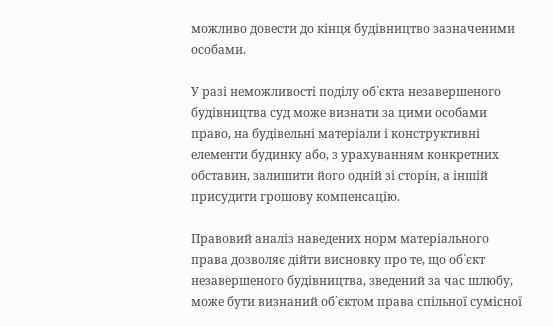можливо довести до кінця будівництво зазначеними особами.

У разі неможливості поділу об`єкта незавершеного будівництва суд може визнати за цими особами право, на будівельні матеріали і конструктивні елементи будинку або, з урахуванням конкретних обставин, залишити його одній зі сторін, а іншій присудити грошову компенсацію.

Правовий аналіз наведених норм матеріального права дозволяє дійти висновку про те, що об`єкт незавершеного будівництва, зведений за час шлюбу, може бути визнаний об`єктом права спільної сумісної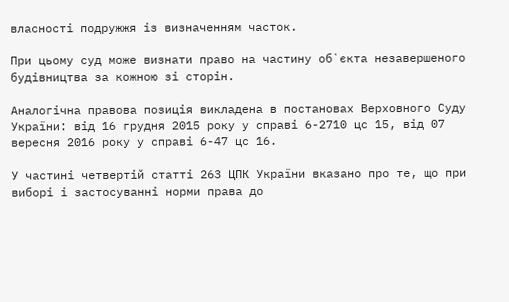власності подружжя із визначенням часток.

При цьому суд може визнати право на частину об`єкта незавершеного будівництва за кожною зі сторін.

Аналогічна правова позиція викладена в постановах Верховного Суду України: від 16 грудня 2015 року у справі 6-2710 цс 15, від 07 вересня 2016 року у справі 6-47 цс 16.

У частині четвертій статті 263 ЦПК України вказано про те, що при виборі і застосуванні норми права до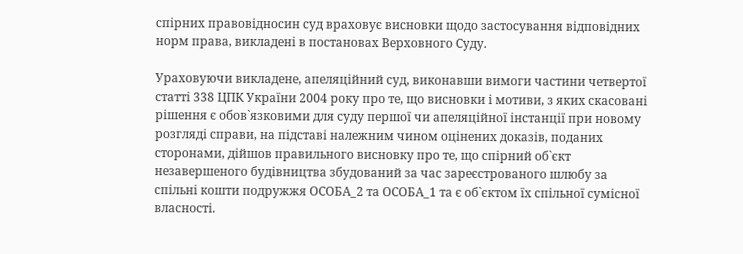спірних правовідносин суд враховує висновки щодо застосування відповідних норм права, викладені в постановах Верховного Суду.

Ураховуючи викладене, апеляційний суд, виконавши вимоги частини четвертої статті 338 ЦПК України 2004 року про те, що висновки і мотиви, з яких скасовані рішення є обов`язковими для суду першої чи апеляційної інстанції при новому розгляді справи, на підставі належним чином оцінених доказів, поданих сторонами, дійшов правильного висновку про те, що спірний об`єкт незавершеного будівництва збудований за час зареєстрованого шлюбу за спільні кошти подружжя ОСОБА_2 та ОСОБА_1 та є об`єктом їх спільної сумісної власності.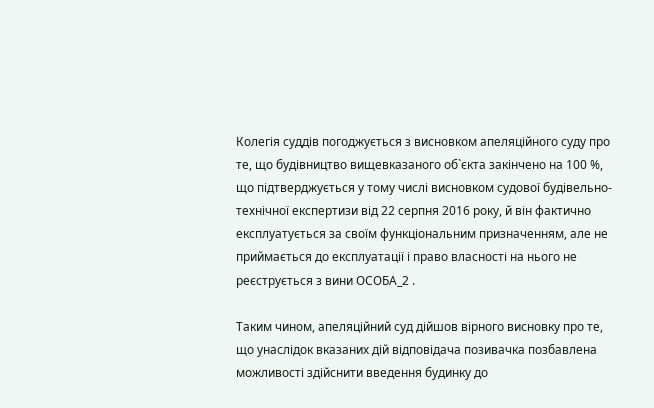Колегія суддів погоджується з висновком апеляційного суду про те, що будівництво вищевказаного об`єкта закінчено на 100 %, що підтверджується у тому числі висновком судової будівельно-технічної експертизи від 22 серпня 2016 року, й він фактично експлуатується за своїм функціональним призначенням, але не приймається до експлуатації і право власності на нього не реєструється з вини ОСОБА_2 .

Таким чином, апеляційний суд дійшов вірного висновку про те, що унаслідок вказаних дій відповідача позивачка позбавлена можливості здійснити введення будинку до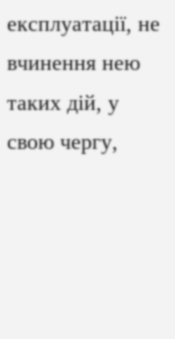експлуатації, не вчинення нею таких дій, у свою чергу,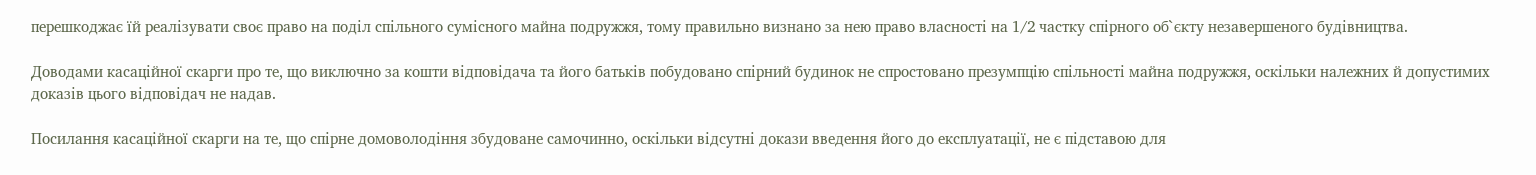перешкоджає їй реалізувати своє право на поділ спільного сумісного майна подружжя, тому правильно визнано за нею право власності на 1/2 частку спірного об`єкту незавершеного будівництва.

Доводами касаційної скарги про те, що виключно за кошти відповідача та його батьків побудовано спірний будинок не спростовано презумпцію спільності майна подружжя, оскільки належних й допустимих доказів цього відповідач не надав.

Посилання касаційної скарги на те, що спірне домоволодіння збудоване самочинно, оскільки відсутні докази введення його до експлуатації, не є підставою для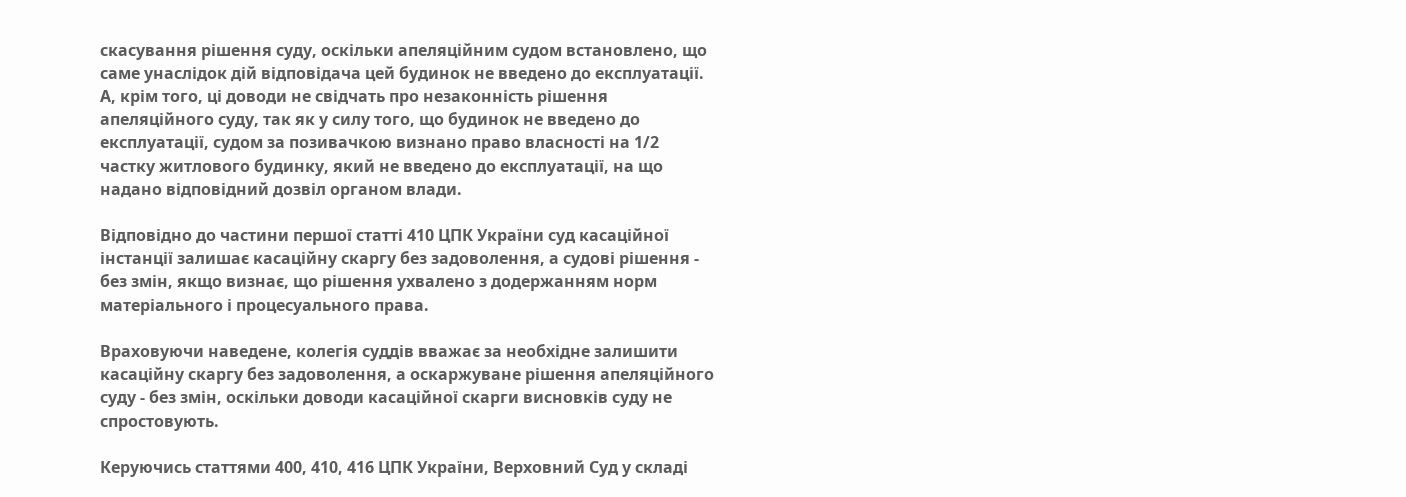скасування рішення суду, оскільки апеляційним судом встановлено, що саме унаслідок дій відповідача цей будинок не введено до експлуатації. А, крім того, ці доводи не свідчать про незаконність рішення апеляційного суду, так як у силу того, що будинок не введено до експлуатації, судом за позивачкою визнано право власності на 1/2 частку житлового будинку, який не введено до експлуатації, на що надано відповідний дозвіл органом влади.

Відповідно до частини першої статті 410 ЦПК України суд касаційної інстанції залишає касаційну скаргу без задоволення, а судові рішення - без змін, якщо визнає, що рішення ухвалено з додержанням норм матеріального і процесуального права.

Враховуючи наведене, колегія суддів вважає за необхідне залишити касаційну скаргу без задоволення, а оскаржуване рішення апеляційного суду - без змін, оскільки доводи касаційної скарги висновків суду не спростовують.

Керуючись статтями 400, 410, 416 ЦПК України, Верховний Суд у складі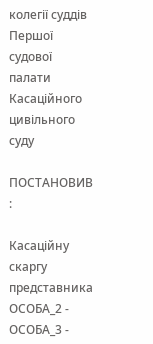колегії суддів Першої судової палати Касаційного цивільного суду

ПОСТАНОВИВ :

Касаційну скаргу представника ОСОБА_2 - ОСОБА_3 -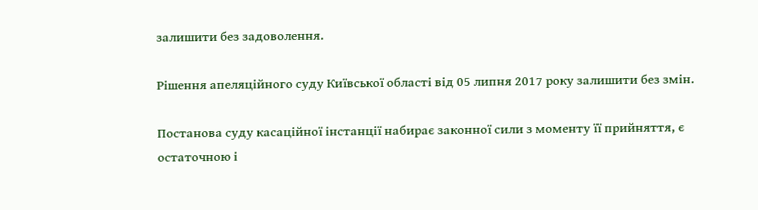залишити без задоволення.

Рішення апеляційного суду Київської області від 05 липня 2017 року залишити без змін.

Постанова суду касаційної інстанції набирає законної сили з моменту її прийняття, є остаточною і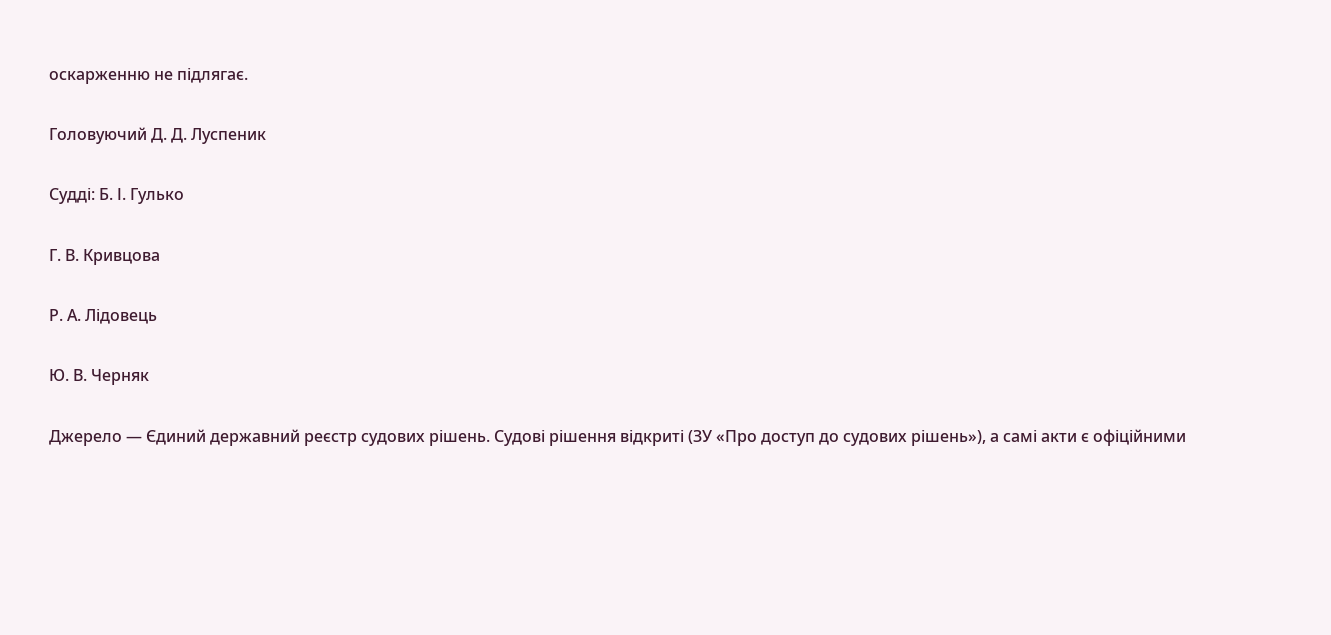оскарженню не підлягає.

Головуючий Д. Д. Луспеник

Судді: Б. І. Гулько

Г. В. Кривцова

Р. А. Лідовець

Ю. В. Черняк

Джерело — Єдиний державний реєстр судових рішень. Судові рішення відкриті (ЗУ «Про доступ до судових рішень»), а самі акти є офіційними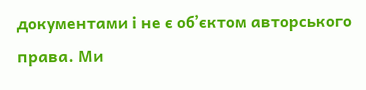документами і не є обʼєктом авторського права. Ми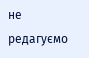не редагуємо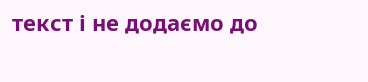текст і не додаємо до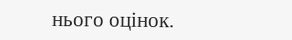нього оцінок.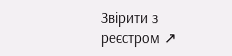Звірити з реєстром ↗